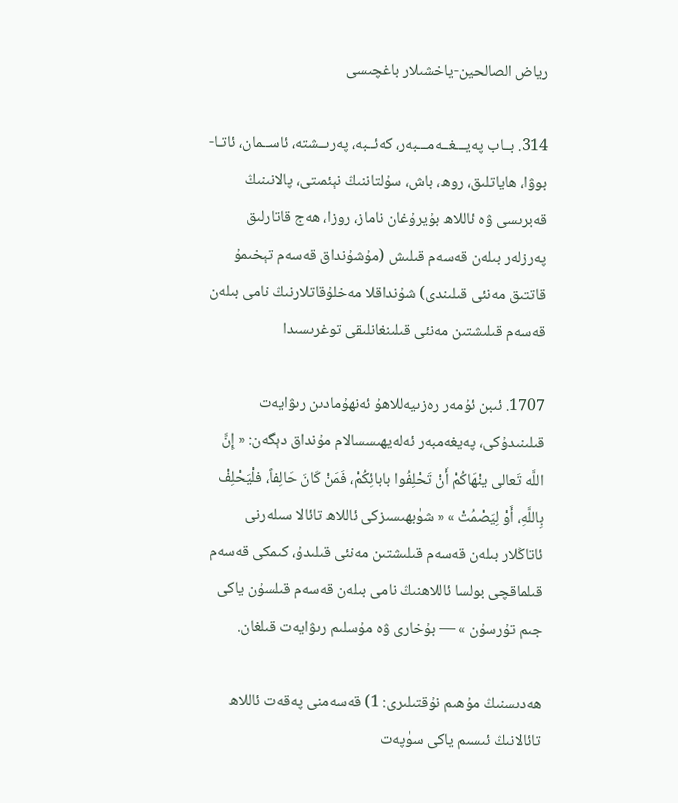رياض الصالحين-ياخشىلار باغچىسى

314. بــاب پەيـــغــەمـــبەر، كەئــبە، پەرىــشتە، ئاســمان، ئاتـا-بوۋا، ھاياتلىق، روھ، باش، سۇلتاننىڭ نېئمىتى، پالانىنىڭ قەبرىسى ۋە ئاللاھ بۇيرۇغان ناماز، روزا، ھەج قاتارلىق پەرزلەر بىلەن قەسەم قىلىش (مۇشۇنداق قەسەم تېخىمۇ قاتتىق مەنئى قىلىندى) شۇنداقلا مەخلۇقاتلارنىڭ نامى بىلەن قەسەم قىلىشتىن مەنئى قىلىنغانلىقى توغرىسىدا

1707. ئىبن ئۇمەر رەزىيەللاھۇ ئەنھۇمادىن رىۋايەت قىلىنىدۇكى، پەيغەمبەر ئەلەيھىسسالام مۇنداق دېگەن: « إِنَّ اللَّه تَعالى ينْهَاكُمْ أَنْ تَحْلِفُوا بابائِكُمْ، فَمَنْ كَانَ حَالِفاً، فلْيَحْلِفْ بِاللَّهِ، أَوْ لِيَصْمُتْ » « شۈبھىسىزكى ئاللاھ تائالا سىلەرنى ئاتاڭلار بىلەن قەسەم قىلىشتىن مەنئى قىلىدۇ، كىمكى قەسەم قىلماقچى بولسا ئاللاھنىڭ نامى بىلەن قەسەم قىلسۇن ياكى جىم تۇرسۇن » ― بۇخارى ۋە مۇسلىم رىۋايەت قىلغان.

ھەدىسنىڭ مۇھىم نۇقتىلىرى: 1) قەسەمنى پەقەت ئاللاھ تائالانىڭ ئىسىم ياكى سۈپەت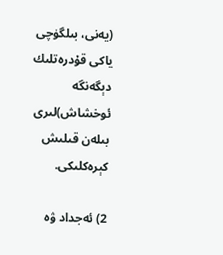(يەنى، بىلگۈچى ياكى قۇدرەتلىك دېگەنگە ئوخشاش)لىرى بىلەن قىلىش كېرەكلىكى.

2) ئەجداد ۋە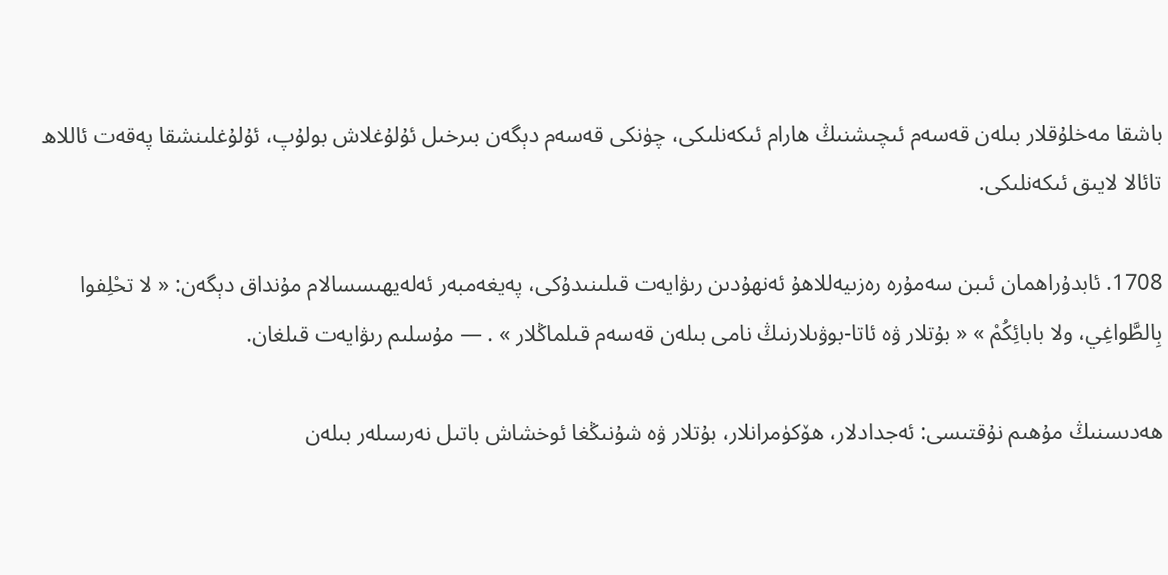باشقا مەخلۇقلار بىلەن قەسەم ئىچىشنىڭ ھارام ئىكەنلىكى، چۈنكى قەسەم دېگەن بىرخىل ئۇلۇغلاش بولۇپ، ئۇلۇغلىنشقا پەقەت ئاللاھ تائالا لايىق ئىكەنلىكى.

1708. ئابدۇراھمان ئىبن سەمۇرە رەزىيەللاھۇ ئەنھۇدىن رىۋايەت قىلىنىدۇكى، پەيغەمبەر ئەلەيھىسسالام مۇنداق دېگەن: « لا تحْلِفوا بِالطَّواغِي، ولا بابائِكُمْ » « بۇتلار ۋە ئاتا-بوۋىلارنىڭ نامى بىلەن قەسەم قىلماڭلار » . ― مۇسلىم رىۋايەت قىلغان.

ھەدىسنىڭ مۇھىم نۇقتىسى: ئەجدادلار، ھۆكۈمرانلار، بۇتلار ۋە شۇنىڭغا ئوخشاش باتىل نەرسىلەر بىلەن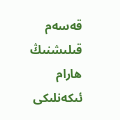قەسەم قىلىشنىڭ ھارام ئىكەنلىكى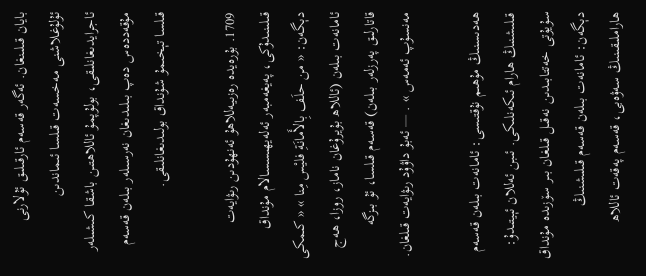بايان قىلىنغان. ئەگەر قەسەم ئارقىلىق ئۇلارنى ئۇلۇغلاشنى مەخسەت قىلسا ئىماندىن ئاجرايدىغانلىقى، بولۇپمۇ ئاللاھتىن باشقا كىشىلەر مۇقەددەس دەپ بىلىدىغان نەرسىلەر بىلەن قەسەم قىلسا تېخىمۇ شۇنداق بولىدىغانلىقى.

1709. بۇرەيدە رەزىيەللاھۇ ئەنھۇدىن رىۋايەت قىلىنىدۇكى، پەيغەمبەر ئەلەيھىسسالام مۇنداق دېگەن: « من حلَف بِالأَمانَةِ فليْس مِنا » « كىمكى ئامانەت بىلەن (ئاللاھ بۇيرۇغان ناماز، روزا، ھەج قاتارلىق پەرزلەر بىلەن) قەسەم قىلسا، ئۇ بىزگە مەنسۇپ ئەمەس » . ― ئەبۇ داۋۇد رىۋايەت قىلغان.

ھەدىسنىڭ مۇھىم نۇقتىسى: ئامانەت بىلەن قەسەم قىلىشنىڭ ھارام ئىكەنلىكى. ئىبن ئەللان ئېيتىدۇ: سۇيۇتى خەتتابىدىن نەقىل قىلغان بىر سۆزىدە مۇنداق دېگەن: ئامانەت بىلەن قەسەم قىلىشنىڭ ھاراملىقىنىڭ سەۋەبى، قەسەم پەقەت ئاللاھ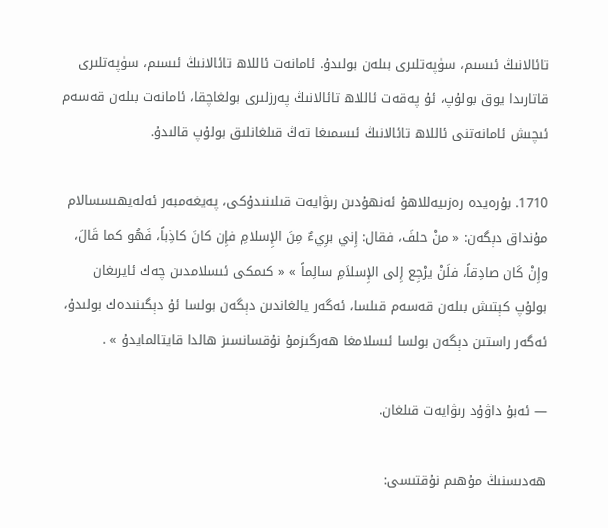تائالانىڭ ئىسىم، سۈپەتلىرى بىلەن بولىدۇ. ئامانەت ئاللاھ تائالانىڭ ئىسىم، سۈپەتلىرى قاتارىدا يوق بولۇپ، ئۇ پەقەت ئاللاھ تائالانىڭ پەرزلىرى بولغاچقا، ئامانەت بىلەن قەسەم ئىچىش ئامانەتنى ئاللاھ تائالانىڭ ئىسمىغا تەڭ قىلغانلىق بولۇپ قالىدۇ.

1710. بۇرەيدە رەزىيەللاھۇ ئەنھۇدىن رىۋايەت قىلىنىدۇكى، پەيغەمبەر ئەلەيھىسسالام مۇنداق دېگەن: « منْ حلفَ، فقال: إِني برِيءٌ مِنَ الإِسلامِ فإِن كانَ كاذِباً، فَهُو كما قَالَ، وإِنْ كَان صادِقاً، فلَنْ يرْجِع إِلى الإِسلاَمِ سالِماً » « كىمكى ئىسلامدىن چەك ئايرىغان بولۇپ كېتىش بىلەن قەسەم قىلسا، ئەگەر يالغاندىن دېگەن بولسا ئۇ دېگىنىدەك بولىدۇ، ئەگەر راستىن دېگەن بولسا ئىسلامغا ھەرگىزمۇ نۇقسانسىز ھالدا قايتالمايدۇ » .

― ئەبۇ داۋۇد رىۋايەت قىلغان.

ھەدىسنىڭ مۇھىم نۇقتىسى: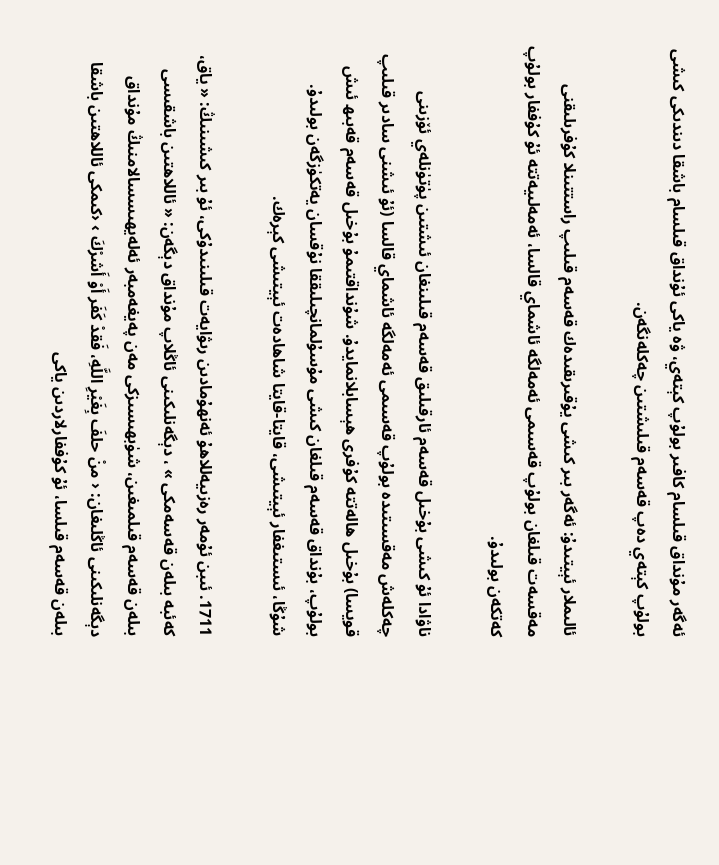ئەگەر مۇنداق قىلسام كافىر بولۇپ كېتەي، ۋە ياكى ئۇنداق قىلسام باشقا دىندىكى كىشى بولۇپ كېتەي دەپ قەسەم قىلىشتىن چەكلەنگەن.

ئالىملار ئېيتىدۇ: ئەگەر بىر كىشى يۇقىرىقىدەك قەسەم قىلىپ راستتىنلا كۇفرىلىقنى مەقسەت قىلغان بولۇپ قەسىمى ئەمەلگە ئاشماي قالسا، ئەمەلىيەتتە ئۇ كۇففار بولۇپ كەتكەن بولىدۇ.

ناۋادا ئۇ كىشى بۇخىل قەسەم ئارقىلىق قەسەم قىلىنغان ئىشتىن پۈتۈنلەي ئۆزىنى چەكلەش مەقسىتىدە بولۇپ قەسىمى ئەمەلگە ئاشماي قالسا (ئۇ ئىشنى سادىر قىلىپ قويسا) بۇخىل ھالەتتە كۇفرى ھېسابلانمايدۇ. شۇنداقتىمۇ بۇخىل قەسەم قەبىھ ئىش بولۇپ، بۇنداق قەسەم قىلغان كىشى مۇسۇلمانچىلىققا نۇقسان يەتكۈزگەن بولىدۇ. شۇڭا، ئىستىغفار ئېيتىشى، قايتا-قايتا شاھادەت ئېيتىشى كېرەك.

1711. ئىبن ئۇمەر رەزىيەللاھۇ ئەنھۇمادىن رىۋايەت قىلىنىدۇكى، ئۇ بىر كىشىنىڭ: « ياق، كەئبە بىلەن قەسەمكى » ، دېگەنلىكىنى ئاڭلاپ مۇنداق دېگەن: « ئاللاھتىن باشقىسى بىلەن قەسەم قىلمىغىن، شۈبھىسىزكى مەن پەيغەمبەر ئەلەيھىسسالامنىڭ مۇنداق دېگەنلىكىنى ئاڭلىغان: ‹ منْ حلفَ بِغَيْرِ اللَّهِ، فَقدْ كَفَر أَوْ أَشرْكَ › ‹كىمكى ئاللاھتىن باشقا بىلەن قەسەم قىلسا، ئۇ كۇففارلاردىن ياكى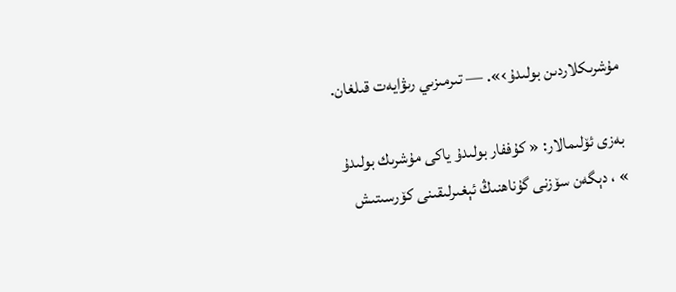مۇشرىكلاردىن بولىدۇ›». ― تىرمىزىي رىۋايەت قىلغان.

بەزى ئۆلىمالار: « كۇففار بولىدۇ ياكى مۇشرىك بولىدۇ » ، دېگەن سۆزنى گۇناھنىڭ ئېغىرلىقىنى كۆرسىتىش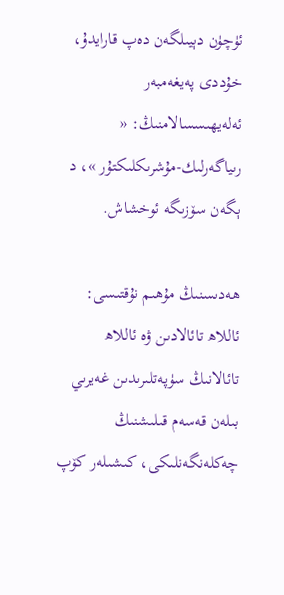ئۈچۈن دېيىلگەن دەپ قارايدۇ، خۇددى پەيغەمبەر ئەلەيھىسسالامنىڭ: « رىياگەرلىك-مۇشرىكلىكتۇر »، د ېگەن سۆزىگە ئوخشاش.

ھەدىسنىڭ مۇھىم نۇقتىسى: ئاللاھ تائالادىن ۋە ئاللاھ تائالانىڭ سۈپەتلىرىدىن غەيرىي بىلەن قەسەم قىلىشنىڭ چەكلەنگەنلىكى، كىشىلەر كۆپ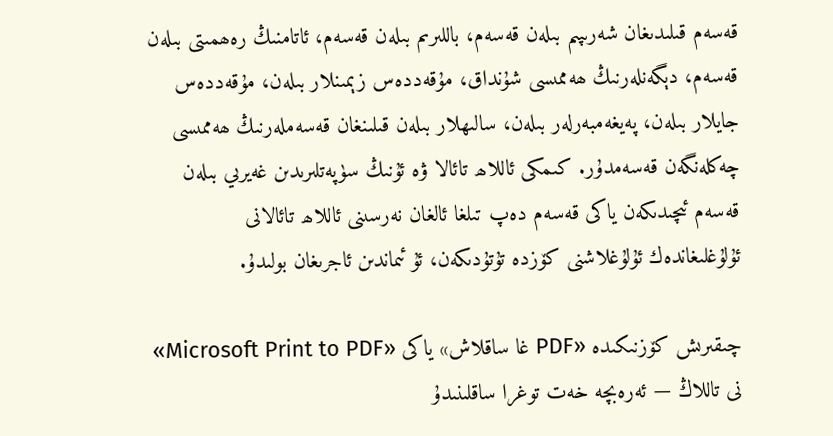قەسەم قىلىدىغان شەرىپىم بىلەن قەسەم، باللىرىم بىلەن قەسەم، ئاتامنىڭ رەھمىتى بىلەن قەسەم، دېگەنلەرنىڭ ھەممىسى شۇنداق، مۇقەددەس زېمىنلار بىلەن، مۇقەددەس جايلار بىلەن، پەيغەمبەرلەر بىلەن، سالىھلار بىلەن قىلىنغان قەسەملەرنىڭ ھەممىسى چەكلەنگەن قەسەمدۇر. كىمكى ئاللاھ تائالا ۋە ئۇنىڭ سۈپەتلىرىدىن غەيرىي بىلەن قەسەم ئىچىدىكەن ياكى قەسەم دەپ تىلغا ئالغان نەرسىنى ئاللاھ تائالانى ئۇلۇغلىغاندەك ئۇلۇغلاشنى كۆزدە تۇتۇدىكەن، ئۇ ئىماندىن ئاجرىغان بولىدۇ.

چىقىرىش كۆزنىكىدە «PDF غا ساقلاش» ياكى «Microsoft Print to PDF» نى تاللاڭ — ئەرەبچە خەت توغرا ساقلىنىدۇ